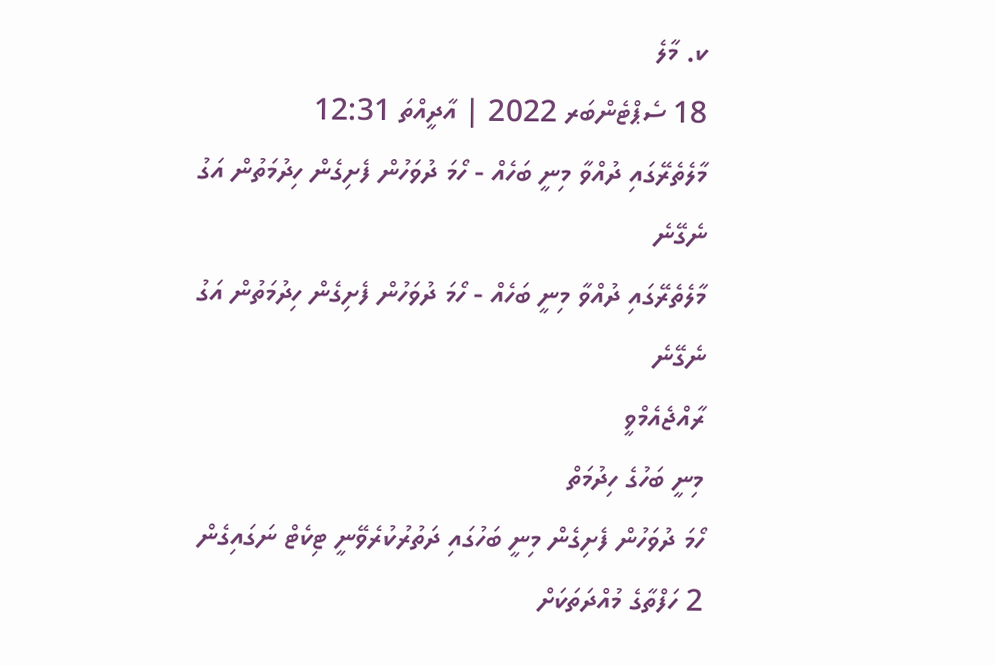ކ. މާލެ
18 ސެޕްޓެންބަރ 2022 | އާދީއްތަ 12:31
މާލެތެރޭގައި ދުއްވާ މިނީ ބަހެއް - ހޯމަ ދުވަހުން ފެށިގެން ހިދުމަތުން އަގު ނެގޭނެ
މާލެތެރޭގައި ދުއްވާ މިނީ ބަހެއް - ހޯމަ ދުވަހުން ފެށިގެން ހިދުމަތުން އަގު ނެގޭނެ
ރާއްޖެއެމްވީ
މިނީ ބަހުގެ ހިދުމަތް
ހޯމަ ދުވަހުން ފެށިގެން މިނީ ބަހުގައި ދަތުރުކުރެވޭނީ ޓިކެޓް ނަގައިގެން
2 ހަފްތާގެ މުއްދަތަކަށް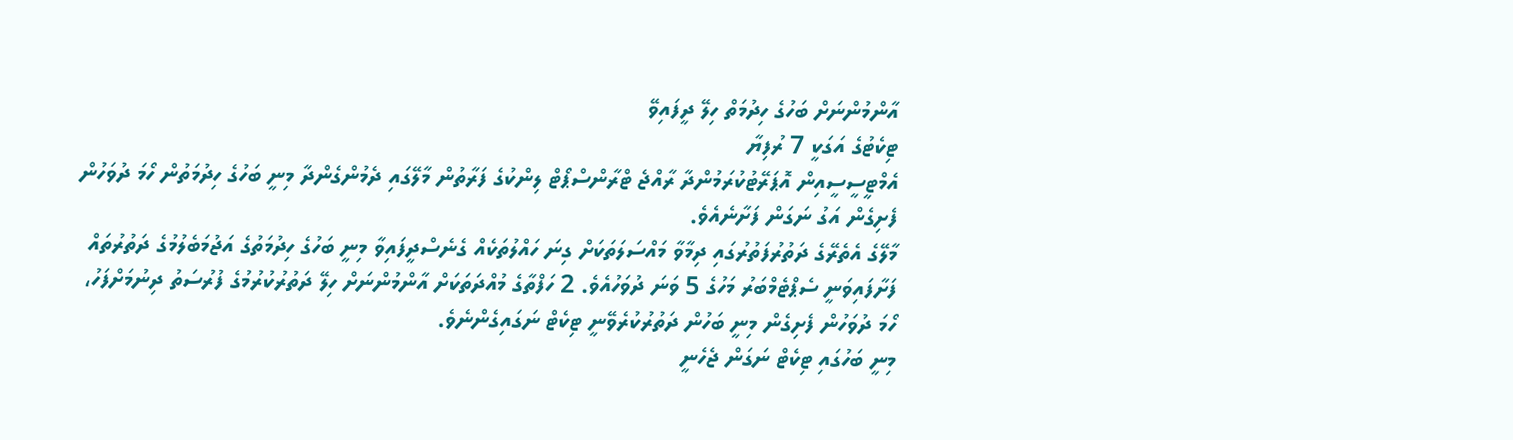އާންމުންނަށް ބަހުގެ ހިދުމަތް ހިލޭ ދީފައިވޭ
ޓިކެޓުގެ އަގަކީ 7 ރުފިޔާ
އެމްޓީސީސީއިން އޮޕަރޭޓުކުރަމުންދާ ރާއްޖެ ޓްރާންސްޕޯޓް ލިންކުގެ ފަރާތުން މާލޭގައި ދެމުންގެންދާ މިނީ ބަހުގެ ހިދުމަތުން ހޯމަ ދުވަހުން ފެށިގެން އަގު ނަގަން ފަށާނެއެވެ.
މާލޭގެ އެތެރޭގެ ދަތުރުފަތުރުގައި ދިމާވާ މައްސަލަތަކަށް ގިނަ ހައްލުތަކެއް ގެނެސްދީފައިވާ މިނީ ބަހުގެ ހިދުމަތުގެ އަޖުމަބެލުމުގެ ދަތުރުތައް ފަށާފައިވަނީ ސެޕްޓެމްބަރު މަހުގެ 5 ވަނަ ދުވަހުއެވެ. 2 ހަފްތާގެ މުއްދަތަކަށް އާންމުންނަށް ހިލޭ ދަތުރުކުރުމުގެ ފުރުސަތު ދިނުމަށްފަހު، ހޯމަ ދުވަހުން ފެށިގެން މިނީ ބަހުން ދަތުރުކުރެވޭނީ ޓިކެޓް ނަގައިގެންނެވެ.
މިނީ ބަހުގައި ޓިކެޓް ނަގަން ޖެހެނީ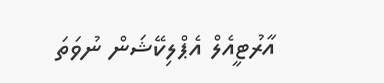އާރުޓީއެލް އެޕްލިކޭޝަން ނުވަތަ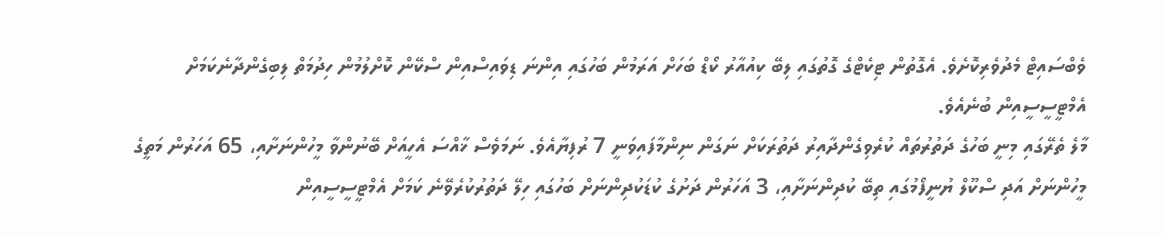ވެބްސައިޓް މެދުވެރިކޮށެވެ. އެގޮތުން ޓިކެޓްގެ ގޮތުގައި ލިބޭ ކިއުއާރު ކޯޑް ބަހަށް އަރަމުން ބަހުގައި އިންނަ ޑިވައިސްއިން ސްކޭން ކޮށްލުމުން ހިދުމަތް ލިބިގެންދާނެކަމަށް އެމްޓީސީސީއިން ބުނެއެވެ.
މާލެ ތެރޭގައި މިނީ ބަހުގެ ދަތުރުތައް ކުރެވިގެންދާއިރު ދަތުރަކަށް ނަގަން ނިންމާފައިވަނީ 7 ރުފިޔާއެވެ. ނަމަވެސް ޚާއްސަ އެހީއަށް ބޭނުންވާ މީހުންނަށާއި، 65 އަހަރުން މަތީގެ މީހުންނަށް އަދި ސްކޫލް ޔުނީފޯމުގައި ތިބޭ ކުދިންނަށާއި، 3 އަހަރުން ދަށުގެ ކުޑަކުދިންނަށް ބަހުގައި ހިލޭ ދަތުރުކުރެވޭނެ ކަމަށް އެމްޓީސީސީއިން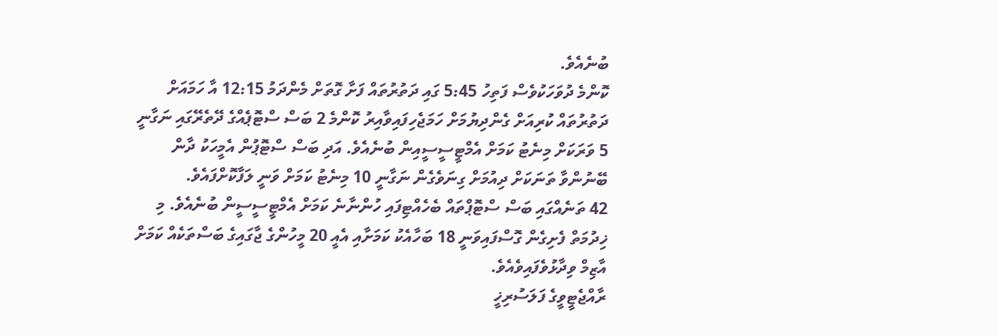ބުނެއެވެ.
ކޮންމެ ދުވަހަކުވެސް ފަތިހު 5:45 ގައި ދަތުރުތައް ފަށާ ގޮތަށް މެންދަމު 12:15 އާ ހަމައަށް ދަތުރުތައް ކުރިއަށް ގެންދިޔުމަށް ހަމަޖެހިފައިވާއިރު ކޮންމެ 2 ބަސް ސްޓޮޕެއްގެ ދޭތެރޭގައި ނަގާނީ 5 ވަރަކަށް މިނެޓު ކަމަށް އެމްޓީސީސީއިން ބުނެއެވެ. އަދި ބަސް ސްޓޮޕުން އެމީހަކު ދާން ބޭނުންވާ ތަނަކަށް ދިއުމަށް ގިނަވެގެން ނަގާނީ 10 މިނެޓު ކަމަށް ވަނީ ލަފާކޮށްފައެވެ.
42 ތަނެއްގައި ބަސް ސްޓޮޕްތައް ބެހެއްޓިފައި ހުންނާނެ ކަމަށް އެމްޓީސީސީން ބުނެއެވެ. މި ޚިދުމަތް ފެށިގެން ގޮސްފައިވަނީ 18 ބަހާއެކު ކަމަށާއި އެއީ 20 މީހުންގެ ޖާގައިގެ ބަސްތަކެއް ކަމަށް އާޒިމް ވިދާޅުވެފައިވެއެވެ.
ރާއްޖެޓީވީގެ ފަލަސުރިޚީ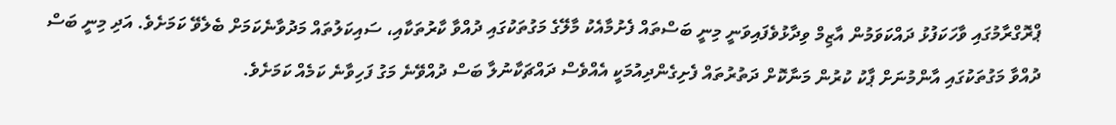ޕްރޮގްރާމުގައި ވާހަކަފުޅު ދައްކަވަމުން އާޒިމް ވިދާޅުވެފައިވަނީ މިނީ ބަސްތައް ފެށުމާއެކު މާލޭގެ މަގުތަކުގައި ދުއްވާ ކާރުތަކާއި، ސައިކަލުތައް މަދުވާނެކަމަށް ބެލެވޭ ކަމަށެވެ. އަދި މިނީ ބަސް ދުއްވާ މަގުތަކުގައި އާންމުނަށް ޕާކު ކުރުން މަނާކޮށް ދަތުރުތައް ފެށިގެންދިއުމަކީ އެއްވެސް ދައްޗަކާނުލާ ބަސް ދުއްވޭނެ މަގު ފަހިވާނެ ކަމެއް ކަމަށެވެ.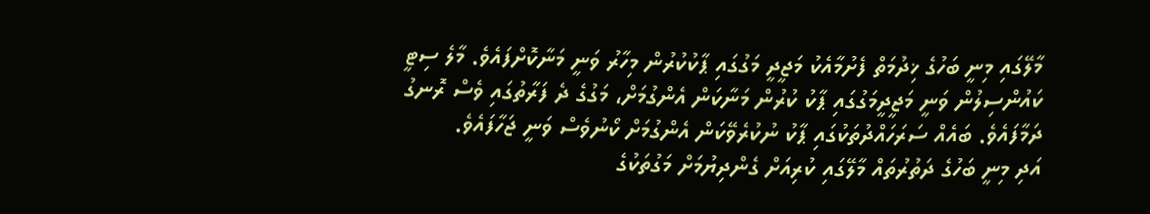މާލޭގައި މިނީ ބަހުގެ ޚިދުމަތް ފެށުމާއެކު މަޖީދީ މަގުގައި ޕާކުކުރުން މިހާރު ވަނީ މަނާކޮށްފައެވެ. މާލެ ސިޓީ ކައުންސިލުން ވަނީ މަޖީދީމަގުގައި ޕާކު ކުރުން މަނާކަން އެންގުމަށް، މަގުގެ ދެ ފަރާތުގައި ވެސް ރޮނގު ދަމާފައެވެ. ބައެއް ސަރަހައްދުތަކުގައި ޕާކު ނުކުރެވޭކަން އެންގުމަށް ކޯނުވެސް ވަނީ ޖަހާފައެވެ.
އަދި މިނީ ބަހުގެ ދަތުރުތައް މާލޭގައި ކުރިއަށް ގެންދިޔުމަށް މަގުތަކުގެ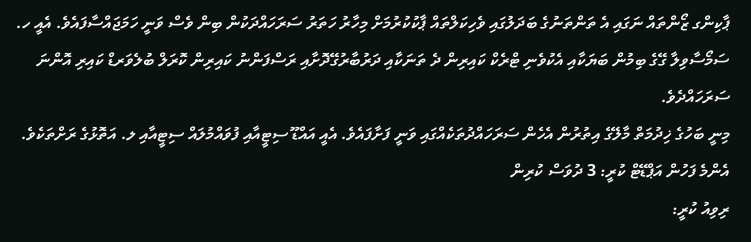ޕާކިންގ ޒޯންތައް ނަގައި އެ ތަންތަނުގެ ބަދަލުގައި ވެހިކަލްތައް ޕާކުކުރުމަށް މިހާރު ހަތަރު ސަރަހައްދަކުން ބިން ވެސް ވަނީ ހަމަޖައްސާފައެވެ. އެއީ ހ. ސަމޯސާވިލާ ގޭގެ ބިމުން ބަޔަކާއި އެކުވެނި ޓްރެކް ކައިރިން ދެ ތަނަކާއި ދަރުބާރުގޭދޮށާއި ރަސްފަންނު ކައިރިން ކޮރަލް ބުލެވަރޑް ކައިރި އޮންނަ ސަރަހައްދެވެ.
މިނީ ބަހުގެ ޚިދުމަތް މާލޭގެ އިތުރުން އެހެން ސަރަހައްދުތަކެއްގައި ވަނީ ފަށާފައެވެ. އެއީ އައްޑޫ ސިޓީއާއި ފުވައްމުލައް ސިޓީއާއި ލ. އަތޮޅުގެ ރަށްތަކެވެ.
އެންމެ ފަހުން އަޕްޑޭޓް ކުރީ: 3 ދުވަސް ކުރިން
ރިވިއު ކުރީ: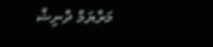މަރްޔަމް ދާނިޝް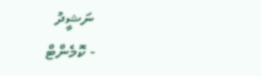ނަޝީދު
- ކޮމެންޓް